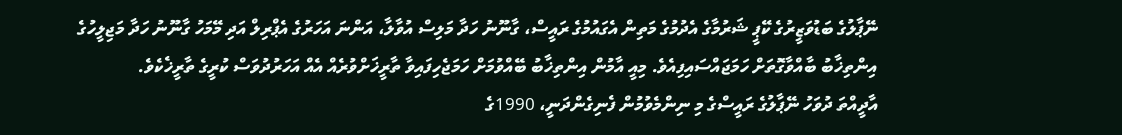ނޭޕާލުގެ ބަޑުވަޒީރުގެ ކޭޕީ ޝަރުމާގެ އެދުމުގެ މަތިން އެގައުމުގެ ރައީސް، ގާނޫނު ހަދާ މަލިސް އުވާލާ، އަންނަ އަހަރުގެ އެޕްރިލް އަދި މޭމަހު ގާނޫނު ހަދާ މަޖިލީހުގެ އިންތިޚާބު ބާއްވާގޮތަށް ހަމަޖައްސައިފިއެވެ. މިއީ އާމުން އިންތިޚާބު ބޭއްވުމަށް ހަމަޖެހިފައިވާ ތާރީޚަށްވުރެއް އެއް އަހަރުދުވަސް ކުރީގެ ތާރީޚެކެވެ.
އާދީއްތަ ދުވަހު ނޭޕާލުގެ ރައީސްގެ މި ނިންމެވުމުން ފެނިގެންދަނީ، 1990ގެ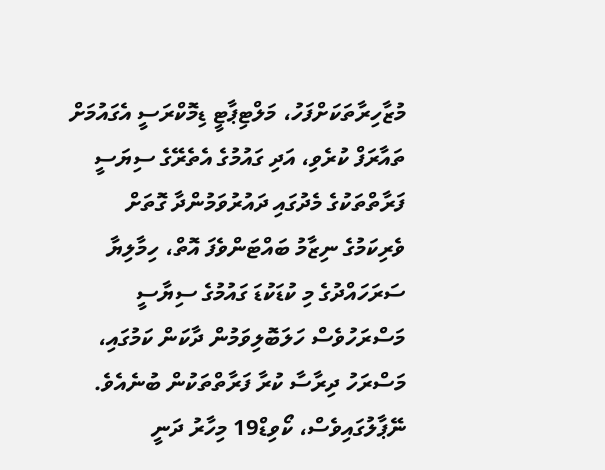މުޒާހިރާތަކަށްފަހު، މަލްޓިޕާޓީ ޑިމޮކްރަސީ އެގައުމަށް ތައާރަފް ކުރެވި، އަދި ގައުމުގެ އެތެރޭގެ ސިޔަސީ ފަރާތްތަކުގެ މެދުގައި ދައުރުވަމުންދާ ގޮތަށް ވެރިކަމުގެ ނިޒާމު ބައްޓަންވެފަ އޮތް، ހިމާލިޔާ ސަރަހައްދުގެ މި ކުޑަކުޑަ ގައުމުގެ ސިޔާސީ މަސްރަހުވެސް ހަލަބޮލިވަމުން ދާކަން ކަމުގައި، މަސްރަހު ދިރާސާ ކުރާ ފަރާތްތަކުން ބުނެއެވެ.
ނޭޕާލުގައިވެސް، ކޯވިޑް19 މިހާރު ދަނީ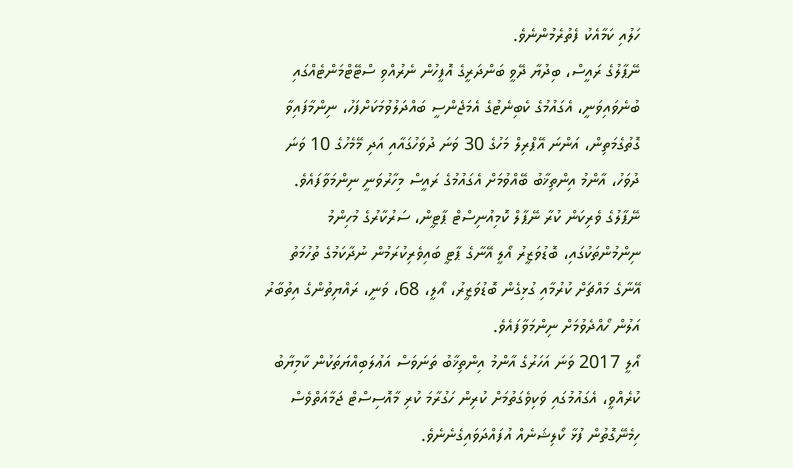ހަލުއި ކަމާއެކު ފެތުރެމުންނެވެ.
ނޭޕާލުގެ ރައީސް، ބިދުޔާ ދޭވީ ބަންދަރީގެ އޮފީހުން ނެރުއްވި ސްޓޭޓްމަންޓެއްގައި ބުނެވައިވަނީ، އެގައުމުގެ ކެބިނެޓުގެ އެމަޖެންސީ ބައްދަލުވުމަކަށްފަހު، ނިންމާފައިވާ ގޮތުގެމަތިން، އަންނަ އޭޕްރިލް މަހުގެ 30 ވަނަ ދުވަހުގައާއި އަދި މޭމެހުގެ 10 ވަނަ ދުވަހު، އާންމު އިންތިޚާބު ބޭއްވުމަށް އެގައުމުގެ ރައީސް މިހާރުވަނީ ނިންމަވާފައެވެ.
ނޭޕާލުގެ ވެރިކަން ކުރާ ނޭޕާލް ކޮމިއުނިސްޓް ޕާޓީން، ސަރުކާރުގެ މުހިންމު ނިންމުންތަކުގައި، ބޮޑުވަޒީރު އޯލީ އޭނާގެ ޕާޓީ ބައިވެރިކުރަމުން ނުދާކަމުގެ ތުހުމަތު އޭނާގެ މައްޗަށް ކުރުމާއި ގުޅިގެން ބޮޑުވަޒީރު، އޯލީ، 68، ވަނީ، ރައްޔިތުންގެ އިތުބާރު އަލުން ހޯއްދެވުމަށް ނިންމަވާފައެވެ.
އޯލީ 2017 ވަނަ އަހަރުގެ އާންމު އިންތިޚާބު ތަނަވަސް އަޢުލަބިއްޔަތަކުން ކާމިޔާބު ކުރެއްވީ، އެގައުމުގައި ވަކިވެގަތުމަށް ކުރިން ހަގުރާމަ ކުރި މާއޮސިސްޓް ޖަމާއަތްވެސް ހިމެނޭގޮތުން ފުޅާ ކޯލިޝަނެއް އުފައްދަވައިގެނެނެވެ.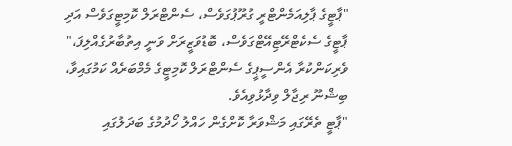"ޕާޓީގެ ޕާލިއަމެންޓްރީ ގުރޫޕުގަވެސް، ސެންޓްރަލް ކޮމިޓީގަވެސް އަދި ޕާޓީގެ ސެކެޓްރޭޓިއޭޓްގަވެސް، ބޮޑުވަޒީރަށް ވަނީ އިތުބާރުގެއްލިފަ،" ވެރިކަންކުރާ އެންސީޕީގެ ސެންޓްރަލް ކޮމިޓީގެ މެމްބަރެއް ކަމުގައިވާ، ބިޝްނޫ ރިޖާލް ވިދާޅުވިއެވެ.
"ޕާޓީ ތެރޭގައި މަޝްވަރާ ކޮށްގެން ހައްލު ހޯދުމުގެ ބަދަލުގައި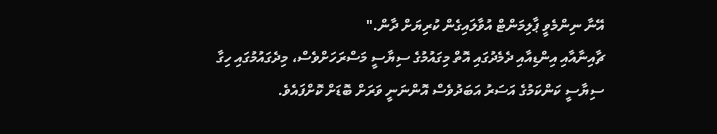އޭނާ ނިންމެވީ ޕާލިމަންޓް އުވާލައިގެން ކުރިޔަށް ދާން."
ޗާއިނާއާއި އިންޑިއާއި ދެމެދުގައި އޮތް މިގައުމުގެ ސިޔާސީ މަސްރަހަށްވެސް، މިދެގައުމުގައި ހިގާ ސިޔާސީ ކަންކަމުގެ އަސަރު އަބަދުވެސް އޮންނަނީ ވަރަށް ބޮޑަށް ކޮށްފައެވެ.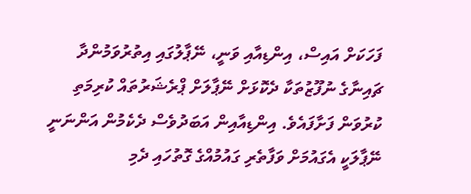ފަހަކަށް އައިސް، އިންޑިއާއި ވަނީ، ނޭޕާލުގައި އިތުރުވަމުންދާ ޗައިނާގެ ނުފޫޒުތަކާ ދެކޮޅަށް ނޭޕާލަށް ޕްރެޝަރުތައް ކުރިމަތި ކުރުވަން ފަށާފައެވެ. އިންޑިއާއިން އަބަދުވެސް ދެކެމުން އަންނަނީ ނޭޕާލަކީ އެގައުމަށް ވަފާތެރި ގައުމުއްގެ ގޮތުހައި ދެމި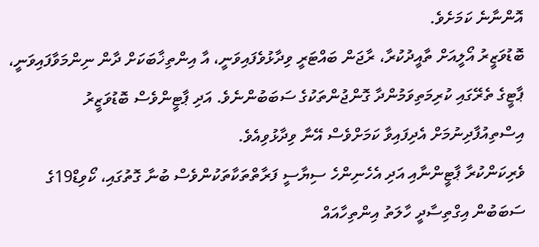އޮންނާނެ ކަމަށެވެ.
ބޮޑުވަޒީރު އޯލީއަށް ތާއީދުކުރާ، ރާޖަން ބައްޓަރީ ވިދާޅުވެފައިވަނީ، އާ އިންތިޚާބަކަށް ދާން ނިންމަވާފައިވަނީ، ޕާޓީގެ ތެރޭގައި ކުރިމަތިވަމުންދާ ގޮންޖުންތަކުގެ ސަބަބުންނެވެ. އަދި ޕާޓީންވެސް ބޮޑުވަޒީރު އިސްތިއުފާދިނުމަށް އެދިފައިވާ ކަމަށްވެސް އޭނާ ވިދާޅުވިއެވެ.
ވެރިކަންކުރާ ޕާޓީންނާއި އަދި އެހެނިންހެ ސިޔާސީ ފަރާތްތަކާތަކުންވެސް ބުނާ ގޮތުގައި، ކޯވިޑް19ގެ ސަބަބުން އިގްތިސާދީ ހާލަތު އިންތިހާއައް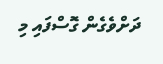ދަށްވެގެން ގޮސްފައި މި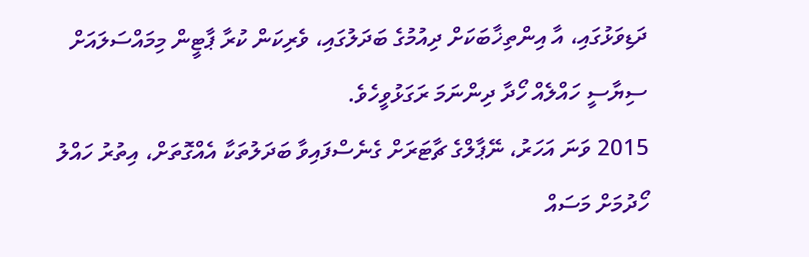ދަޑިވަޅުގައި، އާ އިންތިޚާބަކަށް ދިއުމުގެ ބަދަލުގައި، ވެރިކަން ކުރާ ޕާޓީން މިމައްސަލައަށް ސިޔާސީ ހައްލެއް ހޯދާ ދިންނަމަ ރަގަޅުވީހެވެ.
2015 ވަނަ އަހަރު، ނޭޕާލްގެ ޗާޓަރަށް ގެނެސްފައިވާ ބަދަލުތަކާ އެއްގޮތަށް، އިތުރު ހައްލު ހޯދުމަށް މަސައް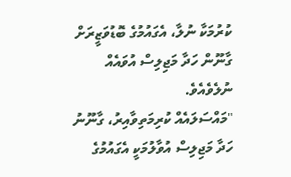ކުރުމަކާ ނުލާ، އެގައުމުގެ ބޮޑުވަޒީރަށް ގާނޫން ހަދާ މަޖިލިސް އުވައެއް ނުލެވެއެވެ.
"މައްސަލައެއް ކުރިމަތިވާއިރު، ގާނޫނު ހަދާ މަޖިލިސް އުވާލުމަކީ އެގައުމުގެ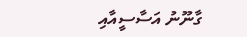ގާނޫނު އަސާސީއާއި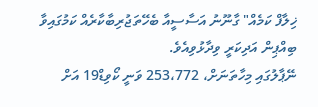ޚިލާފް ކަމެއް" ގާނޫނު އަސާސީއާ ބެހޭތަޖުރިބާކާރެއް ކަމުގައިވާ ބިއްޕިން އަދިކަރީ ވިދާޅުވިއެވެ.
ނޭޕާލުގައި މިހާތަނަށް، 253،772 ވަނީ ކޯވިޑް19 އަށް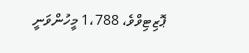ޕޮޒިޓިވްވެ، 1،788 މީހުންވަނީ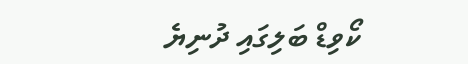ކޯވިޑް ބަލިގައި ދުނިޔެ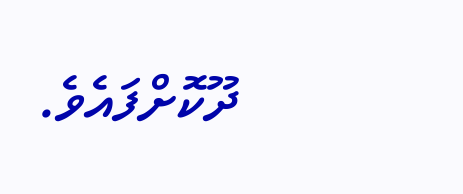ދޫކޮށްފައެވެ.